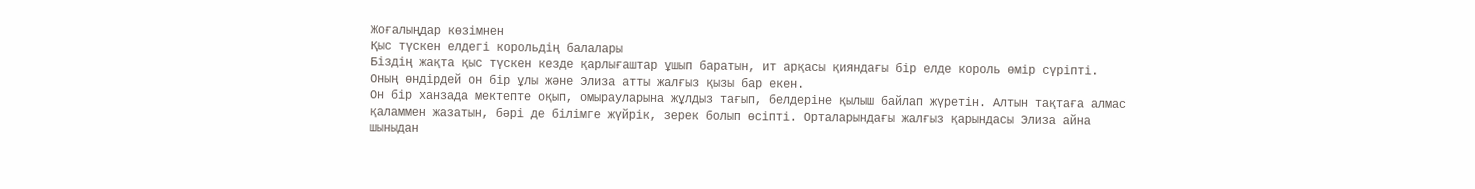Жоғалыңдар көзімнен
Қыс түскен елдегі корольдің балалары
Біздің жақта қыс түскен кезде қарлығаштар ұшып баратын, ит арқасы қияндағы бір елде король өмір сүріпті. Оның өндірдей он бір ұлы және Элиза атты жалғыз қызы бар екен.
Он бір ханзада мектепте оқып, омырауларына жұлдыз тағып, белдеріне қылыш байлап жүретін. Алтын тақтаға алмас қаламмен жазатын, бәрі де білімге жүйрік, зерек болып өсіпті. Орталарындағы жалғыз қарындасы Элиза айна шыныдан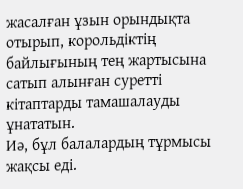жасалған ұзын орындықта отырып, корольдіктің байлығының тең жартысына сатып алынған суретті кітаптарды тамашалауды ұнататын.
Иә, бұл балалардың тұрмысы жақсы еді.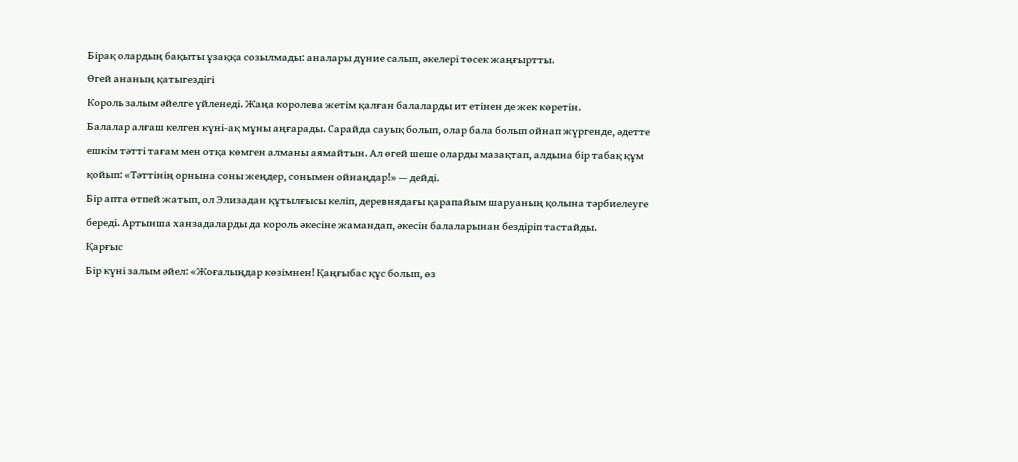Бірақ олардың бақыты ұзаққа созылмады: аналары дүние салып, әкелері төсек жаңғыртты.
Өгей ананың қатыгездігі
Король залым әйелге үйленеді. Жаңа королева жетім қалған балаларды ит етінен де жек көретін.
Балалар алғаш келген күні-ақ мұны аңғарады. Сарайда сауық болып, олар бала болып ойнап жүргенде, әдетте ешкім тәтті тағам мен отқа көмген алманы аямайтын. Ал өгей шеше оларды мазақтап, алдына бір табақ құм қойып: «Тәттінің орнына соны жеңдер, сонымен ойнаңдар!» — дейді.
Бір апта өтпей жатып, ол Элизадан құтылғысы келіп, деревнядағы қарапайым шаруаның қолына тәрбиелеуге береді. Артынша ханзадаларды да король әкесіне жамандап, әкесін балаларынан бездіріп тастайды.
Қарғыс
Бір күні залым әйел: «Жоғалыңдар көзімнен! Қаңғыбас құс болып, өз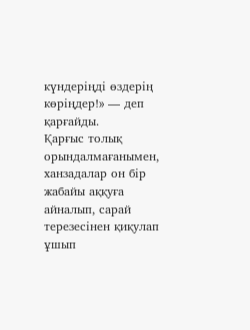күндеріңді өздерің көріңдер!» — деп қарғайды.
Қарғыс толық орындалмағанымен, ханзадалар он бір жабайы аққуға айналып, сарай терезесінен қиқулап ұшып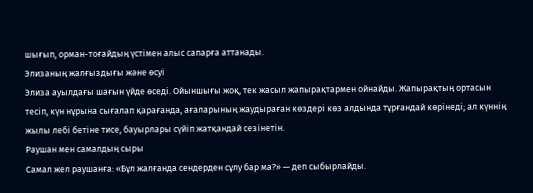шығып, орман-тоғайдың үстімен алыс сапарға аттанады.
Элизаның жалғыздығы және өсуі
Элиза ауылдағы шағын үйде өседі. Ойыншығы жоқ, тек жасыл жапырақтармен ойнайды. Жапырақтың ортасын тесіп, күн нұрына сығалап қарағанда, ағаларының жаудыраған көздері көз алдында тұрғандай көрінеді; ал күннің жылы лебі бетіне тисе, бауырлары сүйіп жатқандай сезінетін.
Раушан мен самалдың сыры
Самал жел раушанға: «Бұл жалғанда сендерден сұлу бар ма?» — деп сыбырлайды.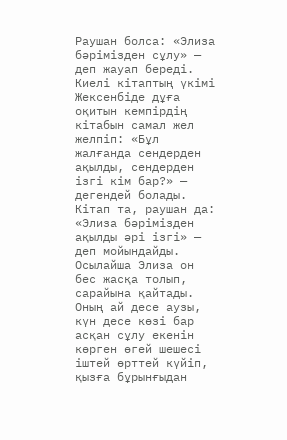Раушан болса: «Элиза бәрімізден сұлу» — деп жауап береді.
Киелі кітаптың үкімі
Жексенбіде дұға оқитын кемпірдің кітабын самал жел желпіп: «Бұл жалғанда сендерден ақылды, сендерден ізгі кім бар?» — дегендей болады. Кітап та, раушан да: «Элиза бәрімізден ақылды әрі ізгі» — деп мойындайды.
Осылайша Элиза он бес жасқа толып, сарайына қайтады. Оның ай десе аузы, күн десе көзі бар асқан сұлу екенін көрген өгей шешесі іштей өрттей күйіп, қызға бұрынғыдан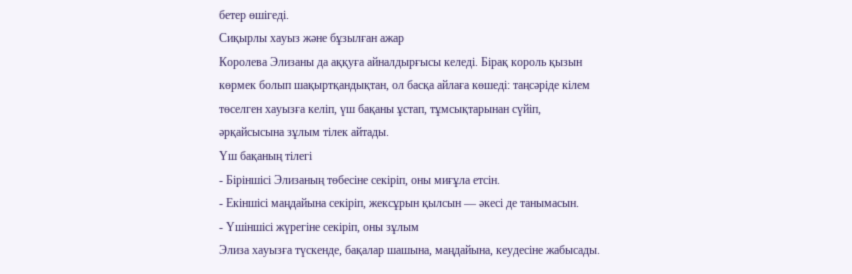бетер өшігеді.
Сиқырлы хауыз және бұзылған ажар
Королева Элизаны да аққуға айналдырғысы келеді. Бірақ король қызын көрмек болып шақыртқандықтан, ол басқа айлаға көшеді: таңсәріде кілем төселген хауызға келіп, үш бақаны ұстап, тұмсықтарынан сүйіп, әрқайсысына зұлым тілек айтады.
Үш бақаның тілегі
- Біріншісі Элизаның төбесіне секіріп, оны миғұла етсін.
- Екіншісі маңдайына секіріп, жексұрын қылсын — әкесі де танымасын.
- Үшіншісі жүрегіне секіріп, оны зұлым
Элиза хауызға түскенде, бақалар шашына, маңдайына, кеудесіне жабысады.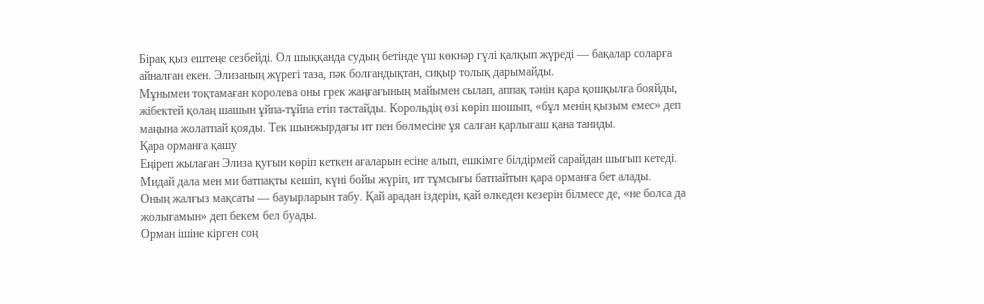Бірақ қыз ештеңе сезбейді. Ол шыққанда судың бетінде үш көкнәр гүлі қалқып жүреді — бақалар соларға айналған екен. Элизаның жүрегі таза, пәк болғандықтан, сиқыр толық дарымайды.
Мұнымен тоқтамаған королева оны грек жаңғағының майымен сылап, аппақ тәнін қара қошқылға бояйды, жібектей қолаң шашын ұйпа-тұйпа етіп тастайды. Корольдің өзі көріп шошып, «бұл менің қызым емес» деп маңына жолатпай қояды. Тек шынжырдағы ит пен бөлмесіне ұя салған қарлығаш қана таниды.
Қара орманға қашу
Еңіреп жылаған Элиза қуғын көріп кеткен ағаларын есіне алып, ешкімге білдірмей сарайдан шығып кетеді. Мидай дала мен ми батпақты кешіп, күні бойы жүріп, ит тұмсығы батпайтын қара орманға бет алады.
Оның жалғыз мақсаты — бауырларын табу. Қай арадан іздерін, қай өлкеден кезерін білмесе де, «не болса да жолығамын» деп бекем бел буады.
Орман ішіне кірген соң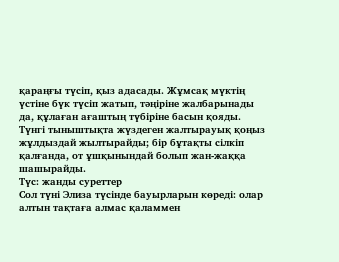қараңғы түсіп, қыз адасады. Жұмсақ мүктің үстіне бүк түсіп жатып, тәңіріне жалбарынады да, құлаған ағаштың түбіріне басын қояды. Түнгі тыныштықта жүздеген жалтырауық қоңыз жұлдыздай жылтырайды; бір бұтақты сілкіп қалғанда, от ұшқынындай болып жан-жаққа шашырайды.
Түс: жанды суреттер
Сол түні Элиза түсінде бауырларын көреді: олар алтын тақтаға алмас қаламмен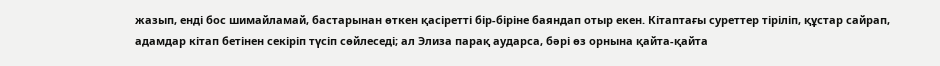жазып, енді бос шимайламай, бастарынан өткен қасіретті бір-біріне баяндап отыр екен. Кітаптағы суреттер тіріліп, құстар сайрап, адамдар кітап бетінен секіріп түсіп сөйлеседі; ал Элиза парақ аударса, бәрі өз орнына қайта-қайта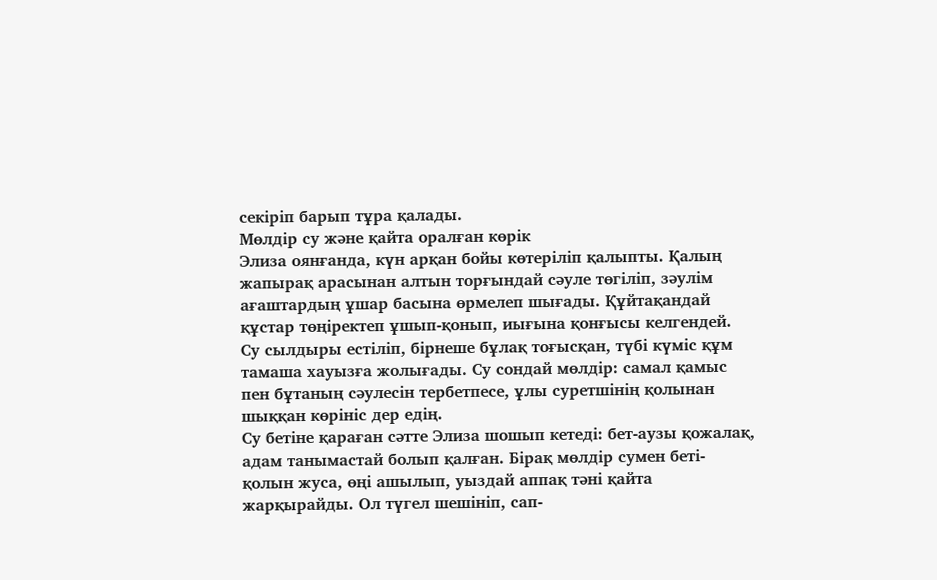секіріп барып тұра қалады.
Мөлдір су және қайта оралған көрік
Элиза оянғанда, күн арқан бойы көтеріліп қалыпты. Қалың жапырақ арасынан алтын торғындай сәуле төгіліп, зәулім ағаштардың ұшар басына өрмелеп шығады. Құйтақандай құстар төңіректеп ұшып-қонып, иығына қонғысы келгендей.
Су сылдыры естіліп, бірнеше бұлақ тоғысқан, түбі күміс құм тамаша хауызға жолығады. Су сондай мөлдір: самал қамыс пен бұтаның сәулесін тербетпесе, ұлы суретшінің қолынан шыққан көрініс дер едің.
Су бетіне қараған сәтте Элиза шошып кетеді: бет-аузы қожалақ, адам танымастай болып қалған. Бірақ мөлдір сумен беті-қолын жуса, өңі ашылып, уыздай аппақ тәні қайта жарқырайды. Ол түгел шешініп, сап-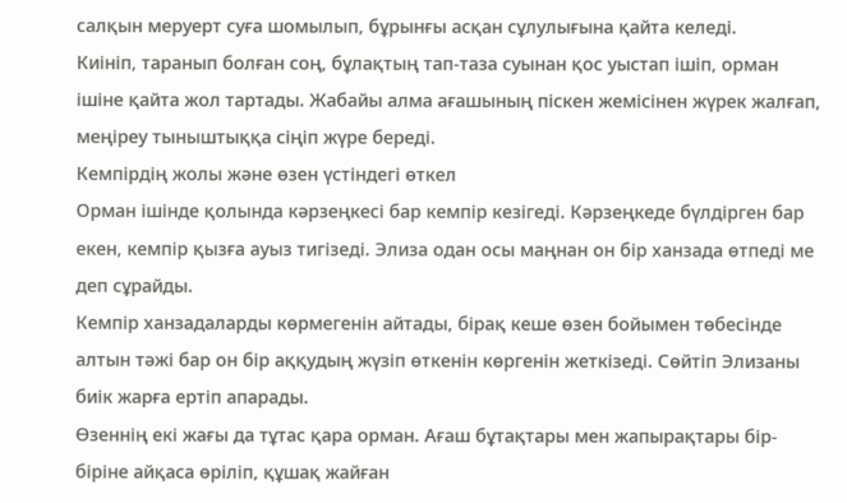салқын меруерт суға шомылып, бұрынғы асқан сұлулығына қайта келеді.
Киініп, таранып болған соң, бұлақтың тап-таза суынан қос уыстап ішіп, орман ішіне қайта жол тартады. Жабайы алма ағашының піскен жемісінен жүрек жалғап, меңіреу тыныштыққа сіңіп жүре береді.
Кемпірдің жолы және өзен үстіндегі өткел
Орман ішінде қолында кәрзеңкесі бар кемпір кезігеді. Кәрзеңкеде бүлдірген бар екен, кемпір қызға ауыз тигізеді. Элиза одан осы маңнан он бір ханзада өтпеді ме деп сұрайды.
Кемпір ханзадаларды көрмегенін айтады, бірақ кеше өзен бойымен төбесінде алтын тәжі бар он бір аққудың жүзіп өткенін көргенін жеткізеді. Сөйтіп Элизаны биік жарға ертіп апарады.
Өзеннің екі жағы да тұтас қара орман. Ағаш бұтақтары мен жапырақтары бір-біріне айқаса өріліп, құшақ жайған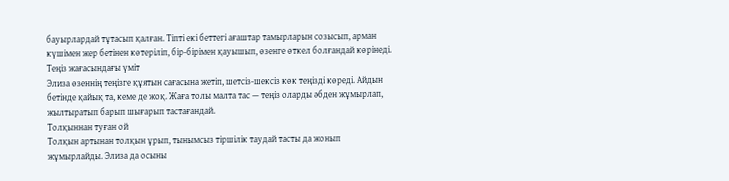бауырлардай тұтасып қалған. Тіпті екі беттегі ағаштар тамырларын созысып, арман күшімен жер бетінен көтеріліп, бір-бірімен қауышып, өзенге өткел болғандай көрінеді.
Теңіз жағасындағы үміт
Элиза өзеннің теңізге құятын сағасына жетіп, шетсіз-шексіз көк теңізді көреді. Айдын бетінде қайық та, кеме де жоқ. Жаға толы малта тас — теңіз оларды әбден жұмырлап, жылтыратып барып шығарып тастағандай.
Толқыннан туған ой
Толқын артынан толқын ұрып, тынымсыз тіршілік таудай тасты да жонып жұмырлайды. Элиза да осыны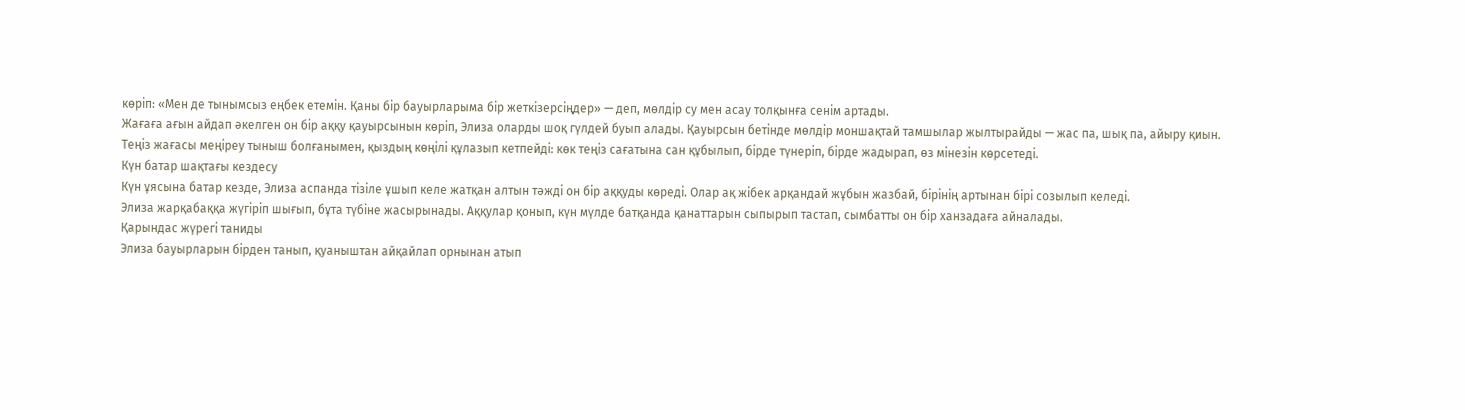көріп: «Мен де тынымсыз еңбек етемін. Қаны бір бауырларыма бір жеткізерсіңдер» — деп, мөлдір су мен асау толқынға сенім артады.
Жағаға ағын айдап әкелген он бір аққу қауырсынын көріп, Элиза оларды шоқ гүлдей буып алады. Қауырсын бетінде мөлдір моншақтай тамшылар жылтырайды — жас па, шық па, айыру қиын.
Теңіз жағасы меңіреу тыныш болғанымен, қыздың көңілі құлазып кетпейді: көк теңіз сағатына сан құбылып, бірде түнеріп, бірде жадырап, өз мінезін көрсетеді.
Күн батар шақтағы кездесу
Күн ұясына батар кезде, Элиза аспанда тізіле ұшып келе жатқан алтын тәжді он бір аққуды көреді. Олар ақ жібек арқандай жұбын жазбай, бірінің артынан бірі созылып келеді.
Элиза жарқабаққа жүгіріп шығып, бұта түбіне жасырынады. Аққулар қонып, күн мүлде батқанда қанаттарын сыпырып тастап, сымбатты он бір ханзадаға айналады.
Қарындас жүрегі таниды
Элиза бауырларын бірден танып, қуаныштан айқайлап орнынан атып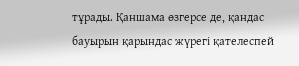тұрады. Қаншама өзгерсе де, қандас бауырын қарындас жүрегі қателеспей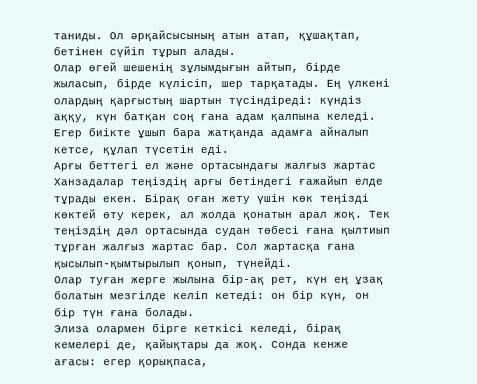таниды. Ол әрқайсысының атын атап, құшақтап, бетінен сүйіп тұрып алады.
Олар өгей шешенің зұлымдығын айтып, бірде жыласып, бірде күлісіп, шер тарқатады. Ең үлкені олардың қарғыстың шартын түсіндіреді: күндіз аққу, күн батқан соң ғана адам қалпына келеді. Егер биікте ұшып бара жатқанда адамға айналып кетсе, құлап түсетін еді.
Арғы беттегі ел және ортасындағы жалғыз жартас
Ханзадалар теңіздің арғы бетіндегі ғажайып елде тұрады екен. Бірақ оған жету үшін көк теңізді көктей өту керек, ал жолда қонатын арал жоқ. Тек теңіздің дәл ортасында судан төбесі ғана қылтиып тұрған жалғыз жартас бар. Сол жартасқа ғана қысылып-қымтырылып қонып, түнейді.
Олар туған жерге жылына бір-ақ рет, күн ең ұзақ болатын мезгілде келіп кетеді: он бір күн, он бір түн ғана болады.
Элиза олармен бірге кеткісі келеді, бірақ кемелері де, қайықтары да жоқ. Сонда кенже ағасы: егер қорықпаса,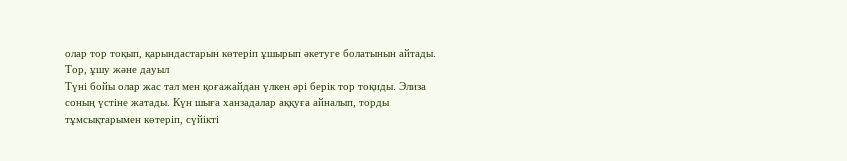олар тор тоқып, қарындастарын көтеріп ұшырып әкетуге болатынын айтады.
Тор, ұшу және дауыл
Түні бойы олар жас тал мен қоғажайдан үлкен әрі берік тор тоқиды. Элиза соның үстіне жатады. Күн шыға ханзадалар аққуға айналып, торды тұмсықтарымен көтеріп, сүйікті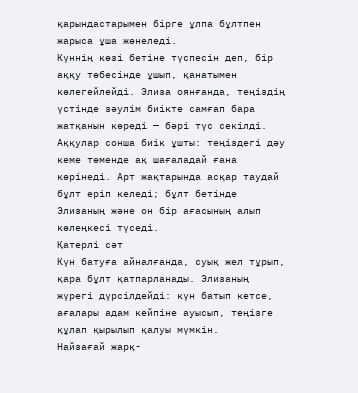қарындастарымен бірге ұлпа бұлтпен жарыса ұша жөнеледі.
Күннің көзі бетіне түспесін деп, бір аққу төбесінде ұшып, қанатымен көлегейлейді. Элиза оянғанда, теңіздің үстінде зәулім биікте самғап бара жатқанын көреді — бәрі түс секілді.
Аққулар сонша биік ұшты: теңіздегі дәу кеме төменде ақ шағаладай ғана көрінеді. Арт жақтарында асқар таудай бұлт еріп келеді; бұлт бетінде Элизаның және он бір ағасының алып көлеңкесі түседі.
Қатерлі сәт
Күн батуға айналғанда, суық жел тұрып, қара бұлт қатпарланады. Элизаның жүрегі дүрсілдейді: күн батып кетсе, ағалары адам кейпіне ауысып, теңізге құлап қырылып қалуы мүмкін.
Найзағай жарқ-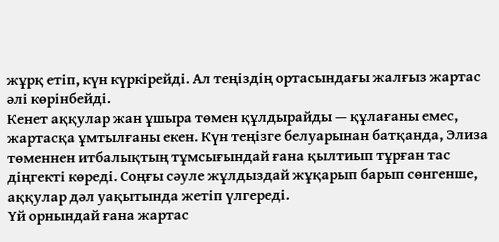жұрқ етіп, күн күркірейді. Ал теңіздің ортасындағы жалғыз жартас әлі көрінбейді.
Кенет аққулар жан ұшыра төмен құлдырайды — құлағаны емес, жартасқа ұмтылғаны екен. Күн теңізге белуарынан батқанда, Элиза төменнен итбалықтың тұмсығындай ғана қылтиып тұрған тас діңгекті көреді. Соңғы сәуле жұлдыздай жұқарып барып сөнгенше, аққулар дәл уақытында жетіп үлгереді.
Үй орнындай ғана жартас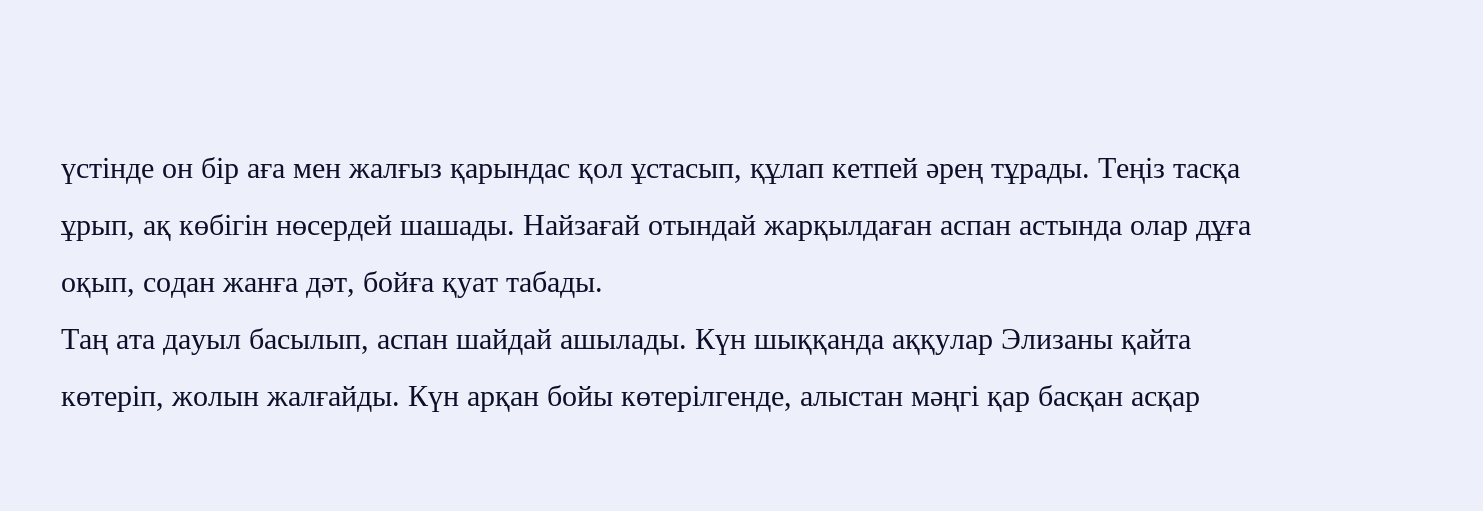үстінде он бір аға мен жалғыз қарындас қол ұстасып, құлап кетпей әрең тұрады. Теңіз тасқа ұрып, ақ көбігін нөсердей шашады. Найзағай отындай жарқылдаған аспан астында олар дұға оқып, содан жанға дәт, бойға қуат табады.
Таң ата дауыл басылып, аспан шайдай ашылады. Күн шыққанда аққулар Элизаны қайта көтеріп, жолын жалғайды. Күн арқан бойы көтерілгенде, алыстан мәңгі қар басқан асқар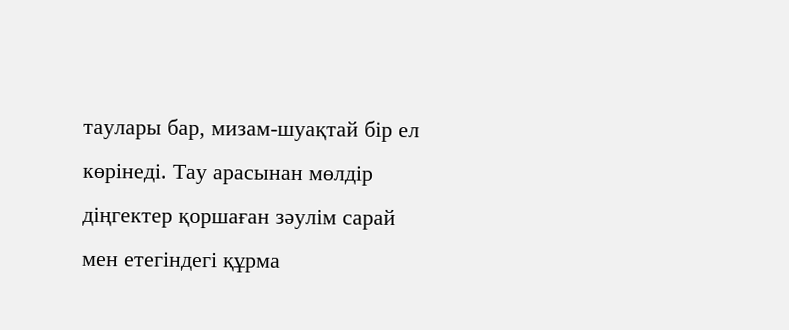таулары бар, мизам-шуақтай бір ел көрінеді. Тау арасынан мөлдір діңгектер қоршаған зәулім сарай мен етегіндегі құрма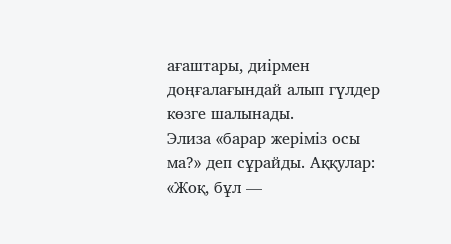ағаштары, диірмен доңғалағындай алып гүлдер көзге шалынады.
Элиза «барар жеріміз осы ма?» деп сұрайды. Аққулар: «Жоқ, бұл —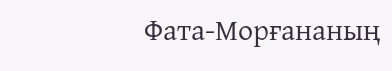Фата-Морғананың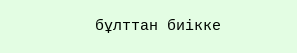бұлттан биікке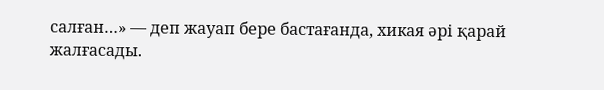салған…» — деп жауап бере бастағанда, хикая әрі қарай жалғасады.